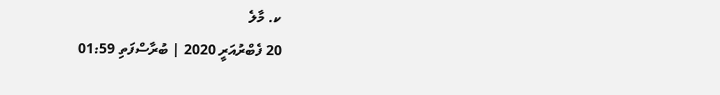ކ. މާލެ
20 ފެބްރުއަރީ 2020 | ބުރާސްފަތި 01:59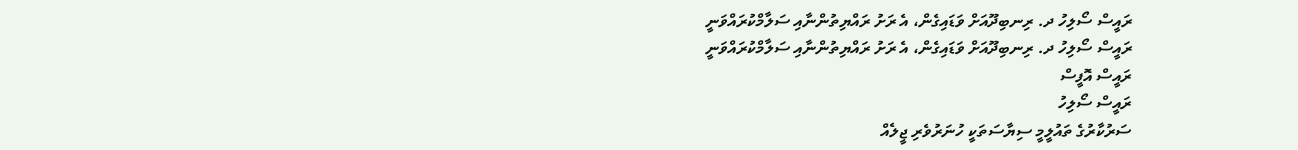ރައީސް ސޯލިހު ދ. ރިނބިދޫއަށް ވަޑައިގެން، އެ ރަށު ރައްޔިތުންނާއި ސަލާމްކުރައްވަނީ
ރައީސް ސޯލިހު ދ. ރިނބިދޫއަށް ވަޑައިގެން، އެ ރަށު ރައްޔިތުންނާއި ސަލާމްކުރައްވަނީ
ރައީސް އޮފީސް
ރައީސް ސޯލިހު
ސަރުކާރުގެ ތައުލީމީ ސިޔާސަތަކީ ހުނަރުވެރި ޖީލެއް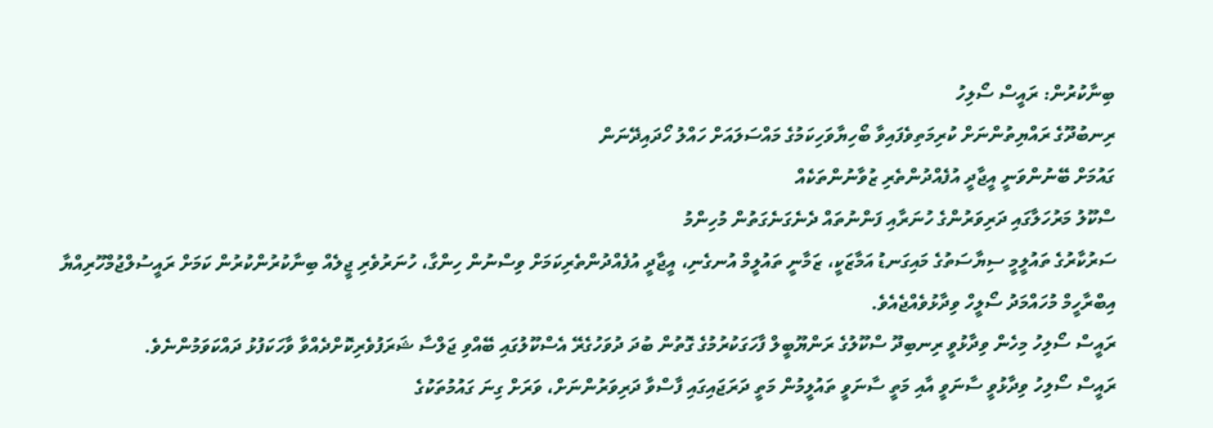ބިނާކުރުން: ރައީސް ސޯލިހު
ރިނބުދޫގެ ރައްޔިތުންނަށް ކުރިމަތިވެފައިވާ ބޯހިޔާވަހިކަމުގެ މައްސަލައަށް ހައްލު ހޯދައިދޭނަން
ގައުމަށް ބޭނުންވަނީ އީޖާދީ އުފެއްދުންތެރި ޒުވާނުންތަކެއް
ސްކޫލު މަރުހަލާގައި ދަރިވަރުންގެ ހުނަރާއި ފަންނުތައް ދެނެގަނެގަތުން މުހިންމު
ސަރުކާރުގެ ތައުލީމީ ސިޔާސަތުގެ މައިގަނޑު އަމާޒަކީ، ޒަމާނީ ތައުލީމް އުނގެނި، އީޖާދީ އުފެއްދުންތެރިކަމަށް ވިސްނުން ހިންގާ، ހުނަރުވެރި ޖީލެއް ބިނާކުރުންކުރުން ކަމަށް ރައީސުލްޖުމްހޫރިއްޔާ އިބްރާހީމް މުހައްމަދު ސޯލީހް ވިދާޅުވެއްޖެއެވެ.
ރައީސް ސޯލިހު މިހެން ވިދާޅުވީ ރިނބިދޫ ސްކޫލުގެ ރަންޔޫބީލް ފާހަގަކުރުމުގެ ގޮތުން ބުދަ ދުވަހުގެރޭ އެސްކޫލުގައި ބޭއްވި ޖަލްސާ ޝަރަފުވެރިކޮށްދެއްވާ ވާހަކަފުޅު ދައްކަވަމުންނެވެ.
ރައީސް ސޯލިހު ވިދާޅުވީ ސާނަވީ އާއި މަތީ ސާނަވީ ތައުލީމުން މަތީ ދަރަޖައިގައި ފާސްވާ ދަރިވަރުންނަށް، ވަރަށް ގިނަ ގައުމުތަކުގެ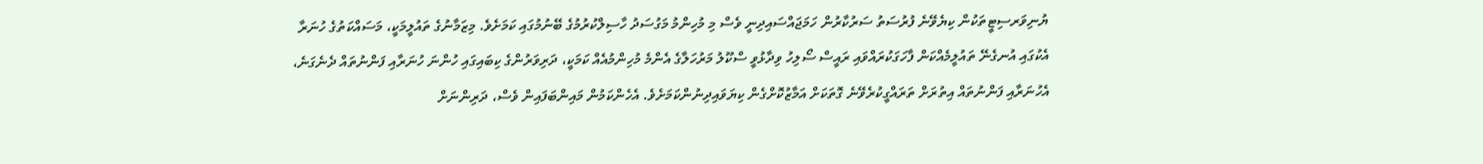ޔުނިވަރސިޓީތަކުން ކިޔެވޭނެ ފުރުސަތު ސަރުކާރުން ހަމަޖައްސައިދިނީ ވެސް މި މުހިންމު މަގުސަދު ހާސިލްކުރުމުގެ ބޭނުމުގައި ކަމަށެވެ. މިޒަމާނުގެ ތައުލީމަކީ، މަސައްކަތުގެ ހުނަރާ އެކުގައި އުނގެނޭ ތައުލީމެއްކަން ފާހަގަކުރައްވައި ރައީސް ސޯލިހު ވިދާޅުވީ ސްކޫލު މަރުހަލާގެ އެންމެ މުހިންމުއެއް ކަމަކީ، ދަރިވަރުންގެ ކިބައިގައި ހުންނަ ހުނަރާއި ފަންނުތައް ދެނެގަނެ، އެހުނަރާއި ފަންނުތައް އިތުރަށް ތަރައްގީކުރެވޭނެ ގޮތަކަށް އަމާޒުކޮށްގެން ކިޔަވައިދިނުންކަމަށެވެ. އެހެންކަމުން މައިންބަފައިން ވެސް، ދަރިންނަށް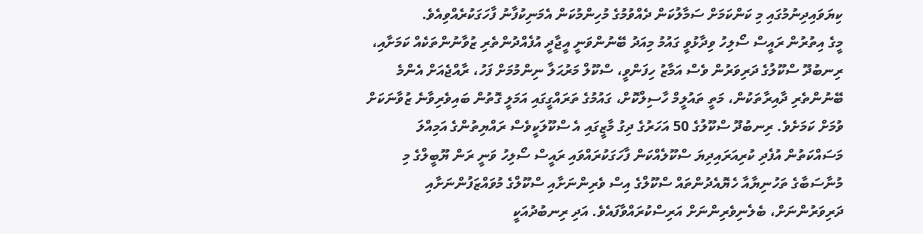ކިޔަވައިދިނުމުގައި މި ކަންކަމަށް ސަމާލުކަން ދެއްވުމުގެ މުހިންމުކަން އެމަނިކުފާނު ފާހަގަކުރެއްވިއެވެ.
މީގެ އިތުރުން ރައީސް ސޯލިހު ވިދާޅުވީ ގައުމު މިއަދު ބޭނުންވަނީ އީޖާދީ އުފެއްދުންތެރި ޒުވާނުންތަކެއް ކަމަށާއި، ރިނބުދޫ ސްކޫލުގެ ދަރިވަރުން ވެސް އަމާޒު ހިފަންވީ، ސްކޫލް މަރުޙަލާ ނިންމުމަށް ފަހު، ރާއްޖެއަށް އެންމެ ބޭނުންތެރި ދާއިރާތަކުން، މަތީ ތައުލީމް ހާސިލްކޮށް، ގައުމުގެ ތަރައްގީގައި އަމަލީ ގޮތުން ބައިވެރިވާނެ ޒުވާނަކަށް ވުމަށް ކަމަށެވެ. ރިނބުދޫ ސްކޫލުގެ 50 އަހަރުގެ ދިގު މާޒީގައި އެ ސްކޫލަކީވެސް ރައްޔިތުންގެ އަމިއްލަ މަސައްކަތުން އުފެދި ކުރިއަރައިދިޔަ ސްކޫލެއްކަން ފާހަގަކުރައްވައި ރައީސް ސޯލިހު ވަނީ ރަން ޔޫބީލްގެ މި މުނާސަބާގެ ތަހުނިޔާއާ ހެޔޮއެދުންތައް ސްކޫލްގެ އިސް ވެރިންނަށާއި ސްކޫލްގެ މުވައްޒަފުންނަށާއި ދަރިވަރުންނަށް، ބެލެނިވެރިންނަށް އަރިސްކުރައްވާފައެވެ. އަދި ރިނބުދުއަކީ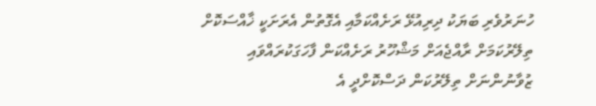ހުނަރުވެރި ބަޔަކު ދިރިއުޅޭ ރަށެއްކަމާއި އެގޮތުން އެރަށަކީ ޚާއްސަކޮށް ތިލޭރުކަމަށް ރާއްޖެއަށް މަޝްހޫރު ރަށެއްކަން ފާހަގަކުރައްވައި ޒުވާނުންނަށް ތިލޭރުކަން ދަސްކޮށްދީ އެ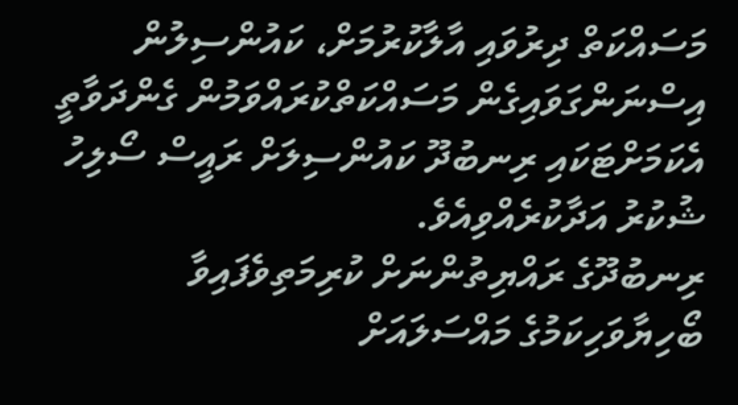މަސައްކަތް ދިރުވައި އާލާކުރުމަށް، ކައުންސިލުން އިސްނަންގަވައިގެން މަސައްކަތްކުރައްވަމުން ގެންދަވާތީ އެކަމަށްޓަކައި ރިނބުދޫ ކައުންސިލަށް ރައީސް ސޯލިހު ޝުކުރު އަދާކުރެއްވިއެވެ.
ރިނބުދޫގެ ރައްޔިތުންނަށް ކުރިމަތިވެފައިވާ ބޯހިޔާވަހިކަމުގެ މައްސަލައަށް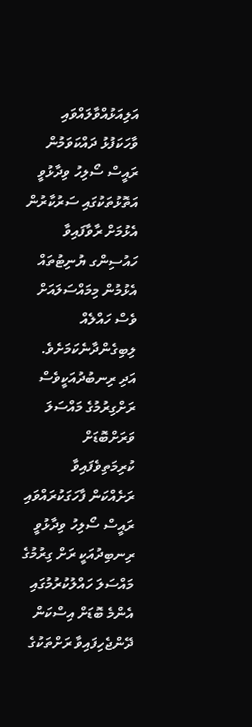އަލިއަޅުއްވާލައްވައި ވާހަކަފުޅު ދައްކަވަމުން ރައީސް ސޯލިހު ވިދާޅުވީ އަތޮޅުތަކުގައި ސަރުކާރުން އެޅުމަށް ރާވާފައިވާ ހައުސިންގ ޔުނިޓުތައް އެޅުމުން މިމައްސަލައަށް ވެސް ހައްލެއް ލިބިގެންދާނެކަމަށެވެ. އަދި ރިނބުދުއަކީވެސް ރަށްގިރުމުގެ މައްސަލަ ވަރަށްބޮޑަށް ކުރިމަތިވެފައިވާ ރަށެއްކަން ފާހަގަކުރައްވައި ރައީސް ސޯލިހު ވިދާޅުވީ ރިނބިދުއަކީ ރަށް ގިރުމުގެ މައްސަލަ ހައްލުކުރުމުގައި އެންމެ ބޮޑަށް އިސްކަން ދޭންޖެހިފައިވާ ރަށްތަކުގެ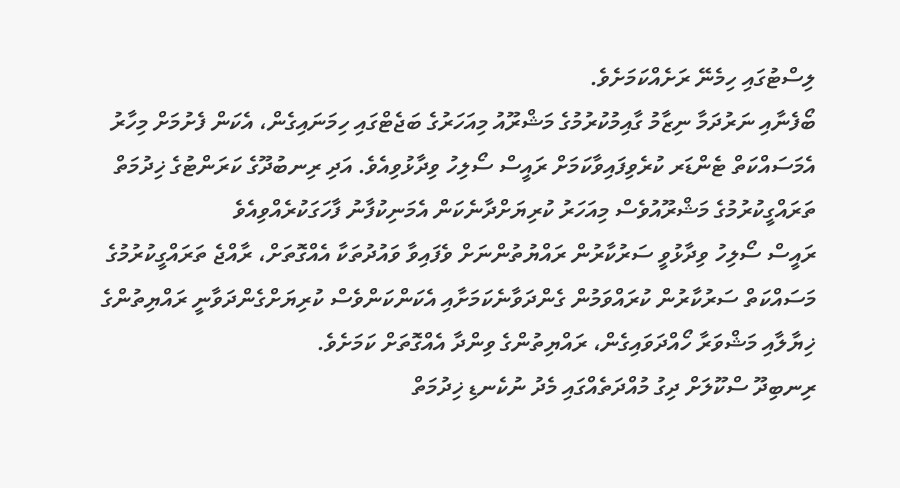ލިސްޓުގައި ހިމެނޭ ރަށެއްކަމަށެވެ.
ބޯފެނާއި ނަރުދަމާ ނިޒާމު ގާއިމުކުރުމުގެ މަޝްރޫއު މިއަހަރުގެ ބަޖެޓްގައި ހިމަނައިގެން، އެކަން ފެށުމަށް މިހާރު އެމަސައްކަތް ޓެންޑަރ ކުރެވިފައިވާކަމަށް ރައީސް ސޯލިހު ވިދާޅުވިއެވެ. އަދި ރިނބުދޫގެ ކަރަންޓުގެ ޚިދުމަތް ތަރައްގީކުރުމުގެ މަޝްރޫއުވެސް މިއަހަރު ކުރިޔަށްދާނެކަން އެމަނިކުފާނު ފާހަގަކުރެއްވިއެވެ
ރައީސް ސޯލިހު ވިދާޅުވީ ސަރުކާރުން ރައްޔުތުންނަށް ވެފައިވާ ވައުދުތަކާ އެއްގޮތަށް، ރާއްޖެ ތަރައްގީކުރުމުގެ މަސައްކަތް ސަރުކާރުން ކުރައްވަމުން ގެންދަވާނެކަމަށާއި އެކަންކަންވެސް ކުރިޔަށްގެންދަވާނީ ރައްޔިތުންގެ ޚިޔާލާއި މަޝްވަރާ ހޯއްދަވައިގެން، ރައްޔިތުންގެ ވިންދާ އެއްގޮތަށް ކަމަށެވެ.
ރިނބިދޫ ސްކޫލަށް ދިގު މުއްދަތެއްގައި މެދު ނުކެނޑި ޚިދުމަތް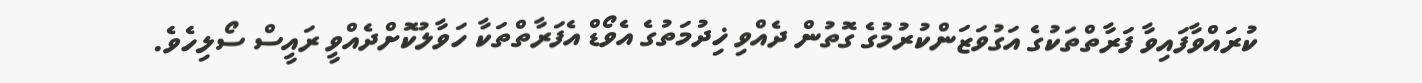ކުރައްވާފައިވާ ފަރާތްތަކުގެ އަގުވަޒަންކުރުމުގެ ގޮތުން ދެއްވި ޚިދުމަތުގެ އެވޯޑް އެފަރާތްތަކާ ހަވާލުކޮށްދެއްވީ ރައީސް ސޯލިހެވެ.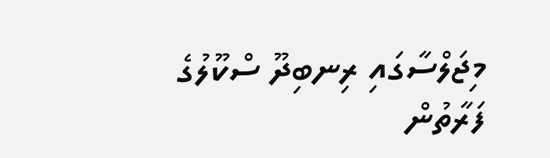މިޖަލްސާގައި ރިނބިދޫ ސްކޫލުގެ ފަރާތުން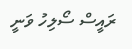ރައީސް ސޯލިހު ވަނީ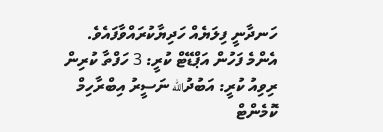ހަނދާނީ ފިލަޔެއް ހަދިޔާކުރައްވާފައެވެ.
އެންމެ ފަހުން އަޕްޑޭޓް ކުރީ: 3 ހަފްތާ ކުރިން
ރިވިއު ކުރީ: އަބުދުالله ނަސީރު އިބްރާހިމް
ކޮމެންޓް